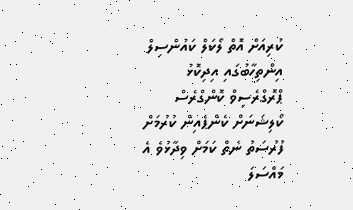ކުރިއަށް އޮތް ލޯކަލް ކައުންސިލް އިންތިހާބުގައި އިދިކޮޅު ޕްރޮގްރެސިވް ކޮންގްރެސް ކޯލިޝަނަށް ކެންޕެއިން ކުރުމަށް ފުރުސަތު ނެތް ކަމަށް ވިދާޅުވެ އެ މައްސަލަ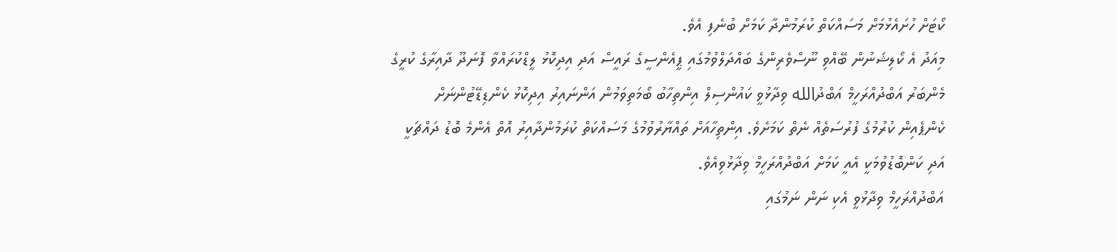ކޯޓަށް ހުށައެޅުމަށް މަސައްކަތް ކުރަމުންދާ ކަމަށް ބުނެފި އެވެ.
މިއަދު އެ ކޯލިޝަނުން ބޭއްވި ނޫސްވެރިންގެ ބައްދަލްވުމުގައި ޕީއެންސީގެ ރައީސް އަދި އިދިކޮޅު ލީޑްކުރައްވާ ފޮނަދޫ ދާއިރާގެ ކުރީގެ މެންބަރު އަބްދުއްރަހީމް އަބްދުالله ވިދާޅުވީ ކައުންސިލް އިންތިހާބު ބޯމަތިވަމުން އަންނައިރު އިދިކޮޅު ކެންޑިޑޭޓުންނަށް ކެންޕެއިން ކުރުމުގެ ފުރުސަތެއް ނެތް ކަމަށެވެ. އިންތިހާއަށް ތައްޔާރުވުމުގެ މަސައްކަތް ކުރަމުންދާއިރު އޮތް އެންމެ ބޮޑު ދައްޗަކީ އަދި ކަންބޮޑުވުމަކީ އެއީ ކަމަށް އަބްދުއްރަހީމް ވިދާޅުވިއެވެ.
އަބްދުއްރަހީމް ވިދާޅުވީ އެކި ނަން ނަމުގައި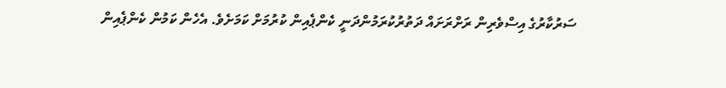ސަރުކާރުގެ އިސްވެރިން ރަށްރަށައް ދަތުރުކުރަމުންދަނީ ކެންޕެއިން ކުރުމަށް ކަމަށެވެ. އެހެން ކަމުން ކެންޕެއިން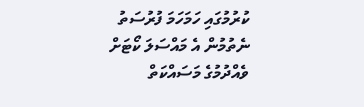ކުރުމުގައި ހަމަހަމަ ފުރުސަތު ނެތުމުން އެ މައްސަލަ ކޯޓަށް ވެއްދުމުގެ މަސައްކަތް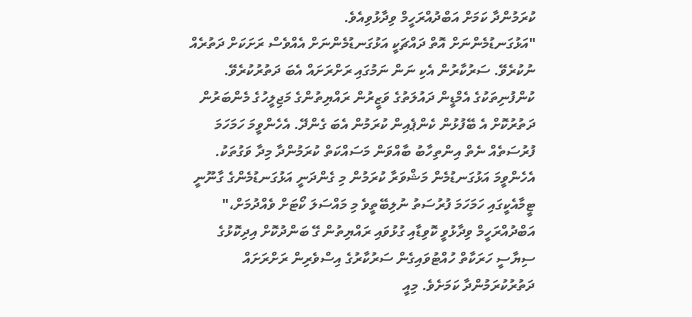ކުރަމުންދާ ކަމަށް އަބްދުއްރަހީމް ވިދާޅުވިއެވެ.
"އަޅުގަނޑުމެންނަށް އޮތް ދައްޗަކީ އަޅުގަނޑުމެންނަށް އެއްވެސް ރަށަކަށް ދަތުރެއް ނުކުރެވޭ. ސަރުކާރުން އެކި ނަން ނަމުގައި ރަށްރަށައް އެބަ ދަތުރުކުރެވޭ. ކުންފުނިތަކުގެ އެމްޑީން ދައުލަތުގެ ވަޒީރުން ރައްޔިތުންގެ މަޖިލީހުގެ މެންބަރުން ދަތުރުކޮށް އެ ބޭފުޅުން ކެންޕެއިން ކުރަމުން އެބަ ގެންދޭ. އެހެންވީމަ ހަމަހަމަ ފުރުސަތެއް ނެތް އިންތިހާބު ބާއްވަން މަސައްކަތް ކުރަމުންދާ މިދާ ވަގުތަކު. އެހެންވީމަ އަޅުގަނޑުމެން މަޝްވަރާ ކުރަމުން މި ގެންދަނީ އަޅުގަނޑުމެންގެ ގާނޫނީ ޓީމާއެކީގައި ހަމަހަމަ ފުރުސަތު ނުލިބޭތީވެ މި މައްސަލަ ކޯޓަށް ވެއްދުމަށް،"
އަބްދުއްރަހީމް ވިދާޅުވީ ކޮވިޑާއި ގުޅުވައި ރައްޔިތުން ގޭ ބަންދުކޮށް އިދިކޮޅުގެ ސިޔާސީ ހަރަކާތް ހުއްޓުވައިގެން ސަރުކާރުގެ އިސްވެރިން ރަށްރަށައް ދަތުރުކުރަމުންދާ ކަމަށެވެ. މިއީ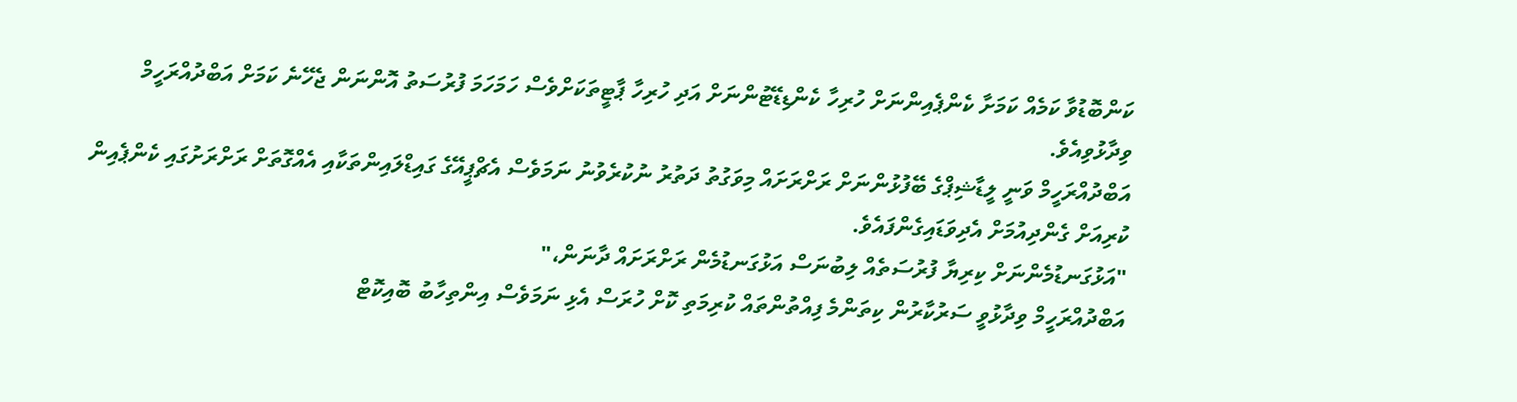ކަންބޮޑުވާ ކަމެއް ކަމަށާ ކެންޕެއިންނަށް ހުރިހާ ކެންޑިޑޭޓުންނަށް އަދި ހުރިހާ ޕާޓީތަކަށްވެސް ހަމަހަމަ ފުރުސަތު އޮންނަން ޖެހޭނެ ކަމަށް އަބްދުއްރަހީމް ވިދާޅުވިއެވެ.
އަބްދުއްރަހީމް ވަނީ ލީޑާޝިޕްގެ ބޭފުޅުންނަށް ރަށްރަށައް މިވަގުތު ދަތުރު ނުކުރެވުނު ނަމަވެސް އެޗްޕީއޭގެ ގައިޑްލައިންތަކާއި އެއްގޮތަށް ރަށްރަށުގައި ކެންޕެއިން ކުރިއަށް ގެންދިއުމަށް އެދިވަޑައިގެންފައެވެ.
"އަޅުގަނޑުމެންނަށް ކިރިޔާ ފުރުސަތެއް ލިބުނަސް އަޅުގަނޑުމެން ރަށްރަށައް ދާނަން،"
އަބްދުއްރަހީމް ވިދާޅުވީ ސަރުކާރުން ކިތަންމެ ފިއްތުންތައް ކުރިމަތި ކޮށް ހުރަސް އެޅި ނަމަވެސް އިންތިހާބު ބޮއިކޮޓް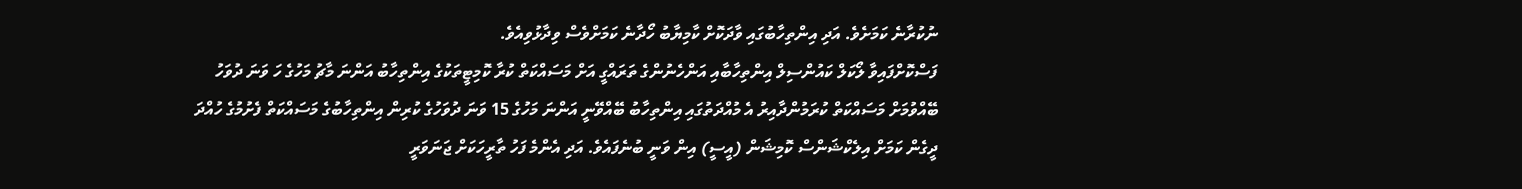ނުކުރާނެ ކަމަށެވެ. އަދި އިންތިހާބުގައި ވާދަކޮށް ކާމިޔާބު ހޯދާނެ ކަމަށްވެސް ވިދާޅުވިއެވެ.
ފަސްކޮށްފައިވާ ލޯކަލް ކައުންސިލް އިންތިހާބާއި އަންހެނުންގެ ތަރައްގީ އަށް މަސައްކަތް ކުރާ ކޮމިޓީތަކުގެ އިންތިހާބު އަންނަ މާޗު މަހުގެ ހަ ވަނަ ދުވަހު ބޭއްވުމަށް މަސައްކަތް ކުރަމުންދާއިރު އެ މުއްދަތުގައި އިންތިހާބު ބޭއްވޭނީ އަންނަ މަހުގެ 15 ވަނަ ދުވަހުގެ ކުރިން އިންތިހާބުގެ މަސައްކަތް ފެށުމުގެ ހުއްދަ ދީގެން ކަމަށް އިލެކްޝަންސް ކޮމިޝަން (އީސީ) އިން ވަނީ ބުނެފައެވެ. އަދި އެންމެ ފަހު ތާރީހަކަށް ޖަނަވަރީ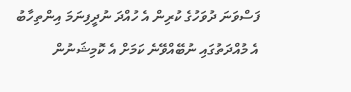ފަސްވަނަ ދުވަހުގެ ކުރިން އެ ހުއްދަ ނުދީފިނަމަ އިންތިހާބު އެ މުއްދަތުގައި ނުބޭއްވޭނެ ކަމަށް އެ ކޮމިޝަނުން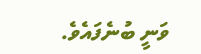ވަނީ ބުނެފައެވެ.